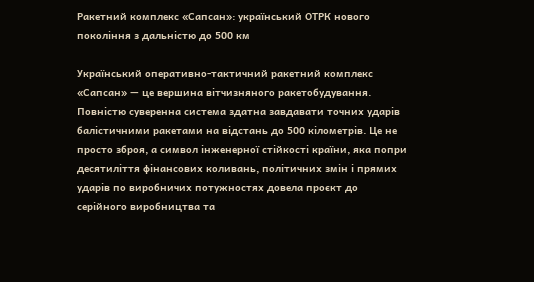Ракетний комплекс «Сапсан»: український ОТРК нового покоління з дальністю до 500 км

Український оперативно-тактичний ракетний комплекс «Сапсан» — це вершина вітчизняного ракетобудування. Повністю суверенна система здатна завдавати точних ударів балістичними ракетами на відстань до 500 кілометрів. Це не просто зброя, а символ інженерної стійкості країни, яка попри десятиліття фінансових коливань, політичних змін і прямих ударів по виробничих потужностях довела проєкт до серійного виробництва та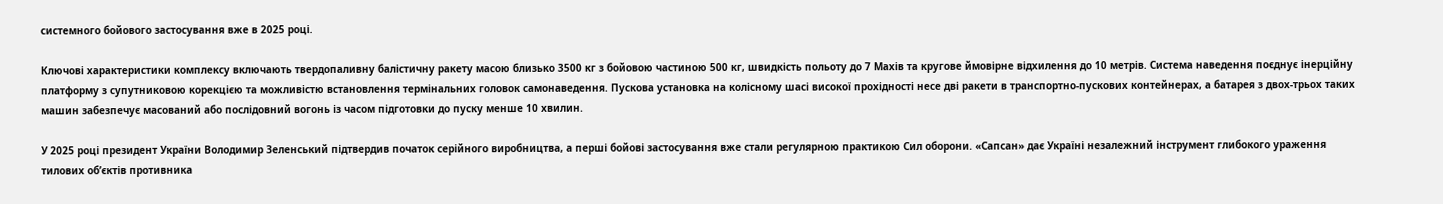системного бойового застосування вже в 2025 році.

Ключові характеристики комплексу включають твердопаливну балістичну ракету масою близько 3500 кг з бойовою частиною 500 кг, швидкість польоту до 7 Махів та кругове ймовірне відхилення до 10 метрів. Система наведення поєднує інерційну платформу з супутниковою корекцією та можливістю встановлення термінальних головок самонаведення. Пускова установка на колісному шасі високої прохідності несе дві ракети в транспортно-пускових контейнерах, а батарея з двох-трьох таких машин забезпечує масований або послідовний вогонь із часом підготовки до пуску менше 10 хвилин.

У 2025 році президент України Володимир Зеленський підтвердив початок серійного виробництва, а перші бойові застосування вже стали регулярною практикою Сил оборони. «Сапсан» дає Україні незалежний інструмент глибокого ураження тилових об’єктів противника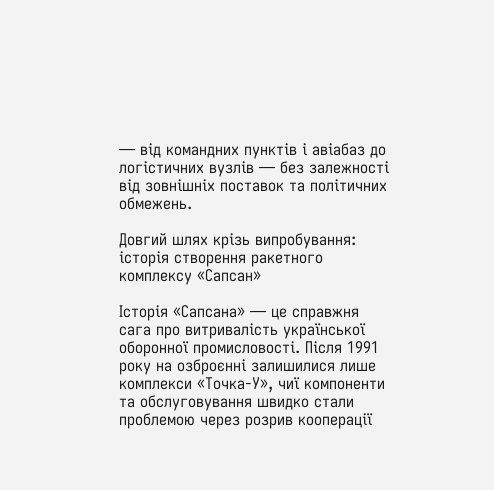— від командних пунктів і авіабаз до логістичних вузлів — без залежності від зовнішніх поставок та політичних обмежень.

Довгий шлях крізь випробування: історія створення ракетного комплексу «Сапсан»

Історія «Сапсана» — це справжня сага про витривалість української оборонної промисловості. Після 1991 року на озброєнні залишилися лише комплекси «Точка-У», чиї компоненти та обслуговування швидко стали проблемою через розрив кооперації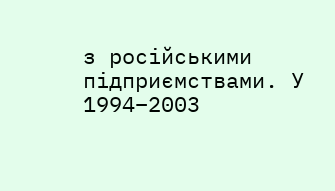з російськими підприємствами. У 1994–2003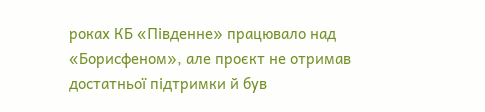роках КБ «Південне» працювало над «Борисфеном», але проєкт не отримав достатньої підтримки й був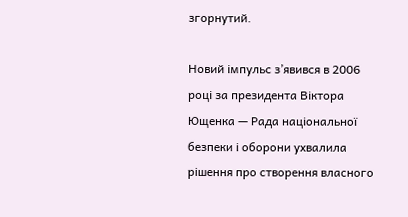згорнутий.

Новий імпульс з’явився в 2006 році за президента Віктора Ющенка — Рада національної безпеки і оборони ухвалила рішення про створення власного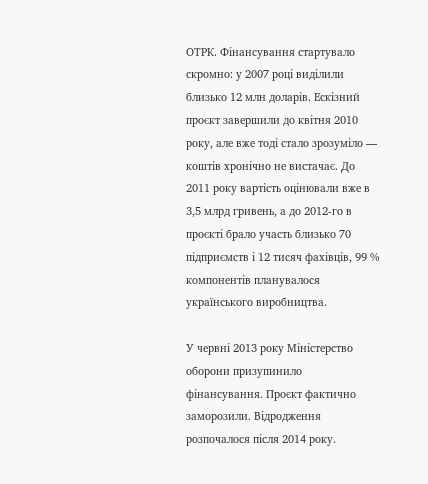ОТРК. Фінансування стартувало скромно: у 2007 році виділили близько 12 млн доларів. Ескізний проєкт завершили до квітня 2010 року, але вже тоді стало зрозуміло — коштів хронічно не вистачає. До 2011 року вартість оцінювали вже в 3,5 млрд гривень, а до 2012-го в проєкті брало участь близько 70 підприємств і 12 тисяч фахівців, 99 % компонентів планувалося українського виробництва.

У червні 2013 року Міністерство оборони призупинило фінансування. Проєкт фактично заморозили. Відродження розпочалося після 2014 року.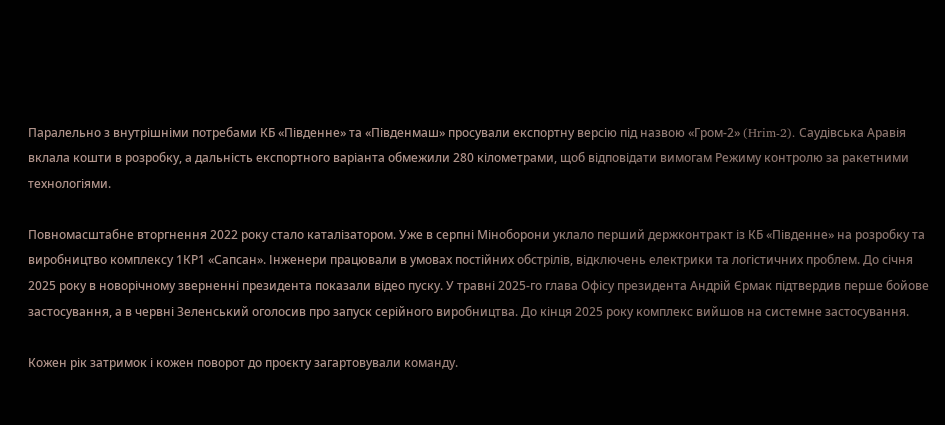Паралельно з внутрішніми потребами КБ «Південне» та «Південмаш» просували експортну версію під назвою «Гром-2» (Hrim-2). Саудівська Аравія вклала кошти в розробку, а дальність експортного варіанта обмежили 280 кілометрами, щоб відповідати вимогам Режиму контролю за ракетними технологіями.

Повномасштабне вторгнення 2022 року стало каталізатором. Уже в серпні Міноборони уклало перший держконтракт із КБ «Південне» на розробку та виробництво комплексу 1КР1 «Сапсан». Інженери працювали в умовах постійних обстрілів, відключень електрики та логістичних проблем. До січня 2025 року в новорічному зверненні президента показали відео пуску. У травні 2025-го глава Офісу президента Андрій Єрмак підтвердив перше бойове застосування, а в червні Зеленський оголосив про запуск серійного виробництва. До кінця 2025 року комплекс вийшов на системне застосування.

Кожен рік затримок і кожен поворот до проєкту загартовували команду.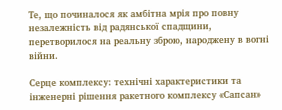Те, що починалося як амбітна мрія про повну незалежність від радянської спадщини, перетворилося на реальну зброю, народжену в вогні війни.

Серце комплексу: технічні характеристики та інженерні рішення ракетного комплексу «Сапсан»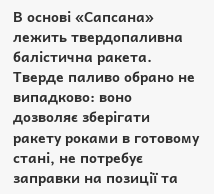В основі «Сапсана» лежить твердопаливна балістична ракета. Тверде паливо обрано не випадково: воно дозволяє зберігати ракету роками в готовому стані, не потребує заправки на позиції та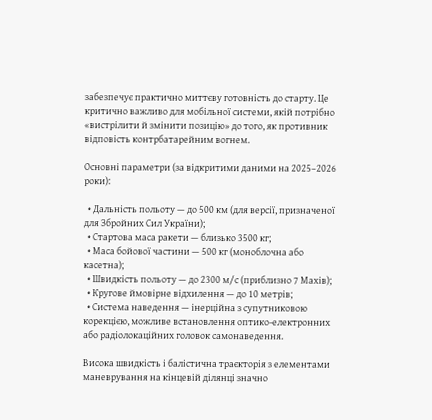забезпечує практично миттєву готовність до старту. Це критично важливо для мобільної системи, якій потрібно «вистрілити й змінити позицію» до того, як противник відповість контрбатарейним вогнем.

Основні параметри (за відкритими даними на 2025–2026 роки):

  • Дальність польоту — до 500 км (для версії, призначеної для Збройних Сил України);
  • Стартова маса ракети — близько 3500 кг;
  • Маса бойової частини — 500 кг (моноблочна або касетна);
  • Швидкість польоту — до 2300 м/с (приблизно 7 Махів);
  • Кругове ймовірне відхилення — до 10 метрів;
  • Система наведення — інерційна з супутниковою корекцією, можливе встановлення оптико-електронних або радіолокаційних головок самонаведення.

Висока швидкість і балістична траєкторія з елементами маневрування на кінцевій ділянці значно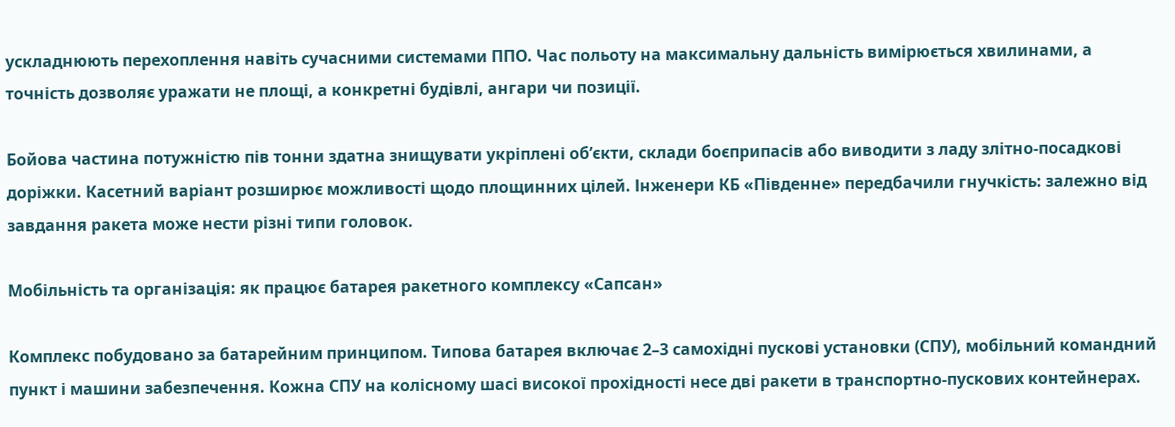ускладнюють перехоплення навіть сучасними системами ППО. Час польоту на максимальну дальність вимірюється хвилинами, а точність дозволяє уражати не площі, а конкретні будівлі, ангари чи позиції.

Бойова частина потужністю пів тонни здатна знищувати укріплені об’єкти, склади боєприпасів або виводити з ладу злітно-посадкові доріжки. Касетний варіант розширює можливості щодо площинних цілей. Інженери КБ «Південне» передбачили гнучкість: залежно від завдання ракета може нести різні типи головок.

Мобільність та організація: як працює батарея ракетного комплексу «Сапсан»

Комплекс побудовано за батарейним принципом. Типова батарея включає 2–3 самохідні пускові установки (СПУ), мобільний командний пункт і машини забезпечення. Кожна СПУ на колісному шасі високої прохідності несе дві ракети в транспортно-пускових контейнерах.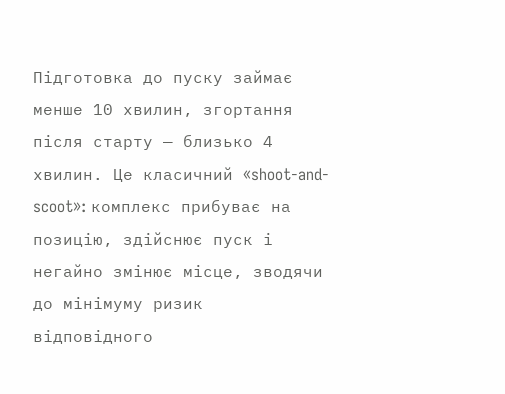Підготовка до пуску займає менше 10 хвилин, згортання після старту — близько 4 хвилин. Це класичний «shoot-and-scoot»: комплекс прибуває на позицію, здійснює пуск і негайно змінює місце, зводячи до мінімуму ризик відповідного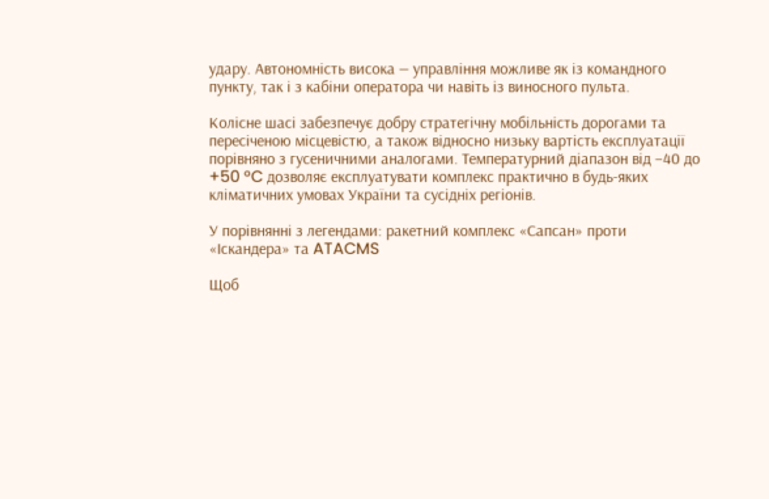удару. Автономність висока — управління можливе як із командного пункту, так і з кабіни оператора чи навіть із виносного пульта.

Колісне шасі забезпечує добру стратегічну мобільність дорогами та пересіченою місцевістю, а також відносно низьку вартість експлуатації порівняно з гусеничними аналогами. Температурний діапазон від −40 до +50 °C дозволяє експлуатувати комплекс практично в будь-яких кліматичних умовах України та сусідніх регіонів.

У порівнянні з легендами: ракетний комплекс «Сапсан» проти «Іскандера» та ATACMS

Щоб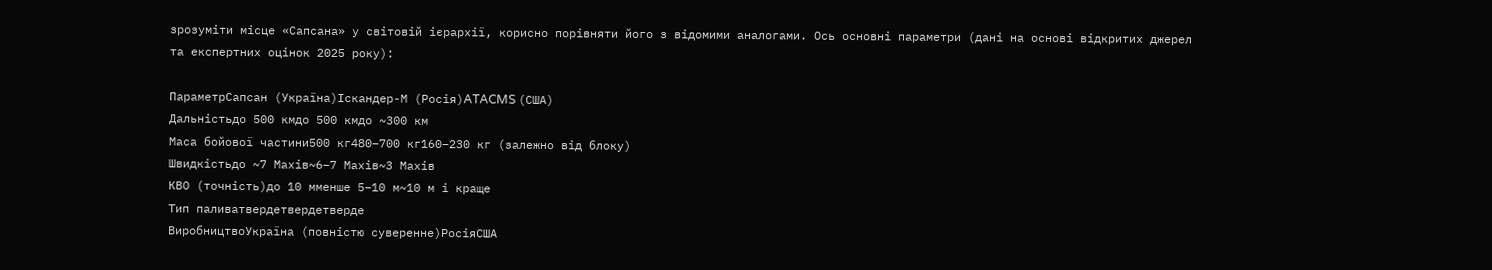зрозуміти місце «Сапсана» у світовій ієрархії, корисно порівняти його з відомими аналогами. Ось основні параметри (дані на основі відкритих джерел та експертних оцінок 2025 року):

ПараметрСапсан (Україна)Іскандер-М (Росія)ATACMS (США)
Дальністьдо 500 кмдо 500 кмдо ~300 км
Маса бойової частини500 кг480–700 кг160–230 кг (залежно від блоку)
Швидкістьдо ~7 Махів~6–7 Махів~3 Махів
КВО (точність)до 10 мменше 5–10 м~10 м і краще
Тип паливатвердетвердетверде
ВиробництвоУкраїна (повністю суверенне)РосіяСША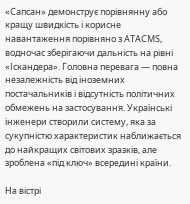«Сапсан» демонструє порівнянну або кращу швидкість і корисне навантаження порівняно з ATACMS, водночас зберігаючи дальність на рівні «Іскандера». Головна перевага — повна незалежність від іноземних постачальників і відсутність політичних обмежень на застосування. Українські інженери створили систему, яка за сукупністю характеристик наближається до найкращих світових зразків, але зроблена «під ключ» всередині країни.

На вістрі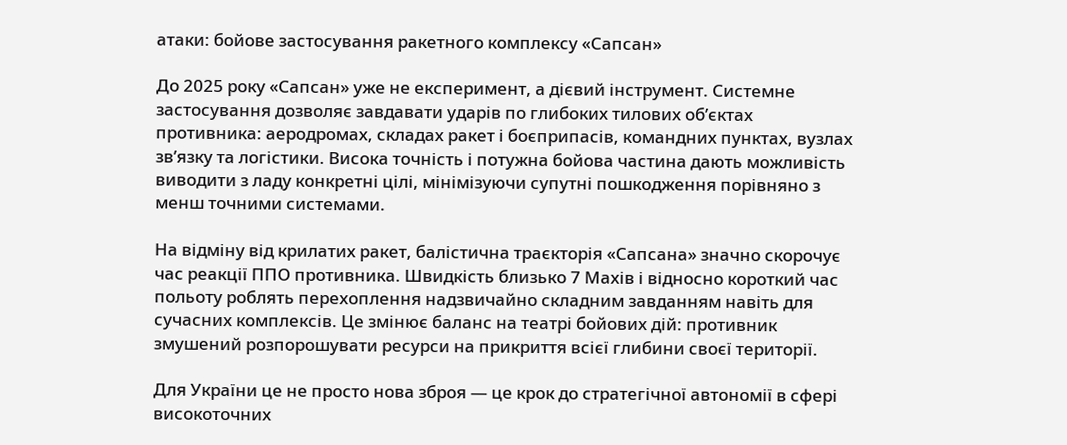атаки: бойове застосування ракетного комплексу «Сапсан»

До 2025 року «Сапсан» уже не експеримент, а дієвий інструмент. Системне застосування дозволяє завдавати ударів по глибоких тилових об’єктах противника: аеродромах, складах ракет і боєприпасів, командних пунктах, вузлах зв’язку та логістики. Висока точність і потужна бойова частина дають можливість виводити з ладу конкретні цілі, мінімізуючи супутні пошкодження порівняно з менш точними системами.

На відміну від крилатих ракет, балістична траєкторія «Сапсана» значно скорочує час реакції ППО противника. Швидкість близько 7 Махів і відносно короткий час польоту роблять перехоплення надзвичайно складним завданням навіть для сучасних комплексів. Це змінює баланс на театрі бойових дій: противник змушений розпорошувати ресурси на прикриття всієї глибини своєї території.

Для України це не просто нова зброя — це крок до стратегічної автономії в сфері високоточних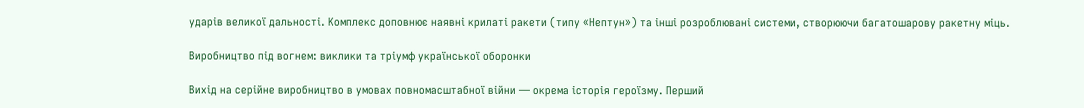ударів великої дальності. Комплекс доповнює наявні крилаті ракети (типу «Нептун») та інші розроблювані системи, створюючи багатошарову ракетну міць.

Виробництво під вогнем: виклики та тріумф української оборонки

Вихід на серійне виробництво в умовах повномасштабної війни — окрема історія героїзму. Перший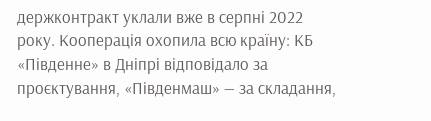держконтракт уклали вже в серпні 2022 року. Кооперація охопила всю країну: КБ «Південне» в Дніпрі відповідало за проєктування, «Південмаш» — за складання,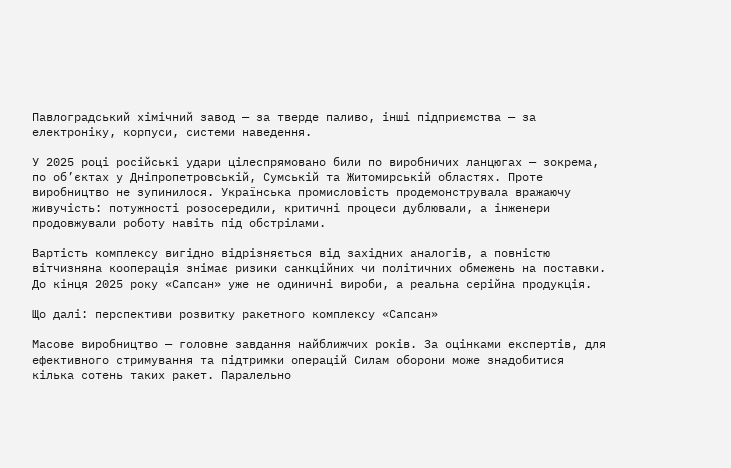Павлоградський хімічний завод — за тверде паливо, інші підприємства — за електроніку, корпуси, системи наведення.

У 2025 році російські удари цілеспрямовано били по виробничих ланцюгах — зокрема, по об’єктах у Дніпропетровській, Сумській та Житомирській областях. Проте виробництво не зупинилося. Українська промисловість продемонструвала вражаючу живучість: потужності розосередили, критичні процеси дублювали, а інженери продовжували роботу навіть під обстрілами.

Вартість комплексу вигідно відрізняється від західних аналогів, а повністю вітчизняна кооперація знімає ризики санкційних чи політичних обмежень на поставки. До кінця 2025 року «Сапсан» уже не одиничні вироби, а реальна серійна продукція.

Що далі: перспективи розвитку ракетного комплексу «Сапсан»

Масове виробництво — головне завдання найближчих років. За оцінками експертів, для ефективного стримування та підтримки операцій Силам оборони може знадобитися кілька сотень таких ракет. Паралельно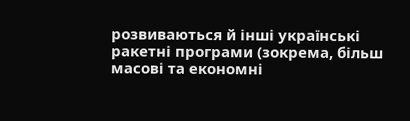розвиваються й інші українські ракетні програми (зокрема, більш масові та економні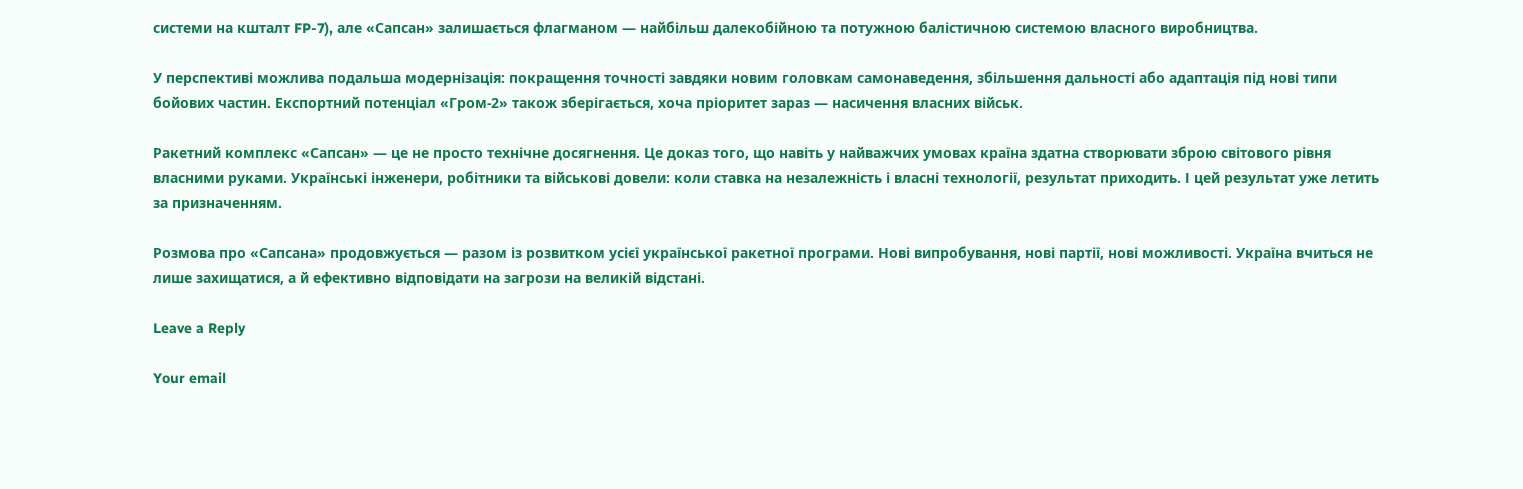системи на кшталт FP-7), але «Сапсан» залишається флагманом — найбільш далекобійною та потужною балістичною системою власного виробництва.

У перспективі можлива подальша модернізація: покращення точності завдяки новим головкам самонаведення, збільшення дальності або адаптація під нові типи бойових частин. Експортний потенціал «Гром-2» також зберігається, хоча пріоритет зараз — насичення власних військ.

Ракетний комплекс «Сапсан» — це не просто технічне досягнення. Це доказ того, що навіть у найважчих умовах країна здатна створювати зброю світового рівня власними руками. Українські інженери, робітники та військові довели: коли ставка на незалежність і власні технології, результат приходить. І цей результат уже летить за призначенням.

Розмова про «Сапсана» продовжується — разом із розвитком усієї української ракетної програми. Нові випробування, нові партії, нові можливості. Україна вчиться не лише захищатися, а й ефективно відповідати на загрози на великій відстані.

Leave a Reply

Your email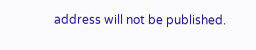address will not be published.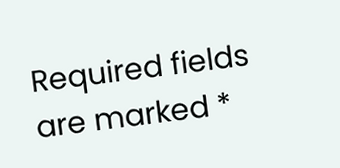Required fields are marked *